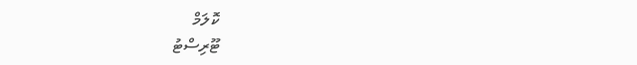ކޮލަމް
ޓޫރިސްޓު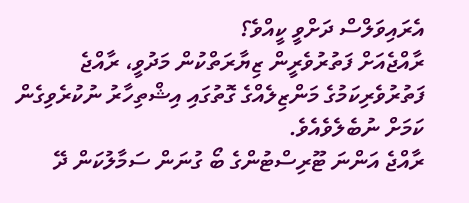އެރައިވަލްސް ދަށްވީ ކީއްވެ؟
ރާއްޖެއަށް ފަތުރުވެރީން ޒިޔާރަތްކުން މަދުވީ، ރާއްޖެ ފަތުރުވެރިކަމުގެ މަންޒިލެއްގެ ގޮތުގައި އިޝްތިހާރު ނުކުރެވިގެން ކަމަށް ނުބެލެވެއެވެ.
ރާއްޖެ އަންނަ ޓޫރިސްޓުންގެ ބޯ ގުނަން ސަމާލުކަން ދޭ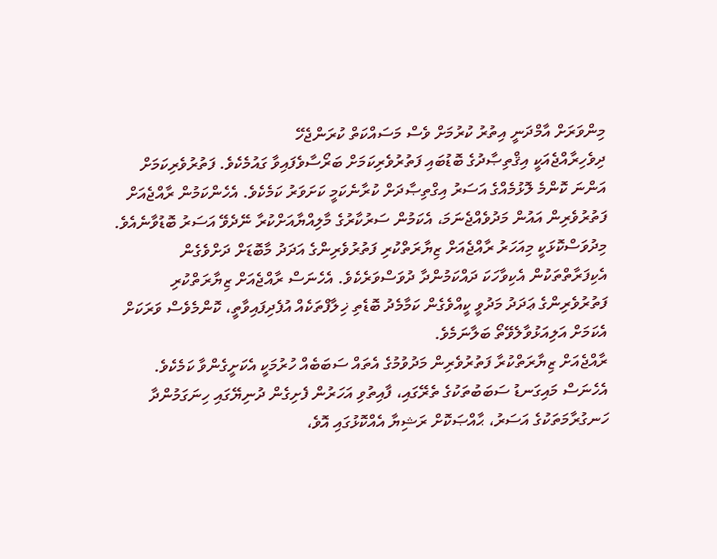މިންވަރަށް އާމްދަނީ އިތުރު ކުރުމަށް ވެސް މަސައްކަތް ކުރަންޖެހޭ
ދިވެހިރާއްޖެއަކީ އިޤްތިޞާދުގެ ބޮޑުބައި ފަތުރުވެރިކަމަށް ބަރޯސާވެފައިވާ ގައުމެކެވެ. ފަތުރުވެރިކަމަށް އަންނަ ކޮންމެ ލޮޅުމެއްގެ އަސަރު އިގްތިޞާދަށް ކުރާނެކަމީ ކަށަވަރު ކަމެކެވެ. އެހެންކަމުން ރާއްޖެއަށް ފަތުރުވެރިން އައުން މަދުވެއްޖެނަމަ، އެކަމުން ސަރުކާރުގެ މާލިއްޔާއަށްކުރާ ނޭދެވޭ އަސަރު ބޮޑުވާނެއެވެ.
މިދުވަސްކޮޅަކީ މިއަހަރު ރާއްޖެއަށް ޒިޔާރަތްކުރި ފަތުރުވެރިންގެ އަދަދު މާބޮޑަށް ދަށްވެގެން އެކިފަރާތްތަކުން އެކިވާހަކަ ދައްކަމުންދާ ދުވަސްވަރެކެވެ. އެހެނަސް ރާއްޖެއަށް ޒިޔާރަތްކުރި ފަތުރުވެރިންގެ ޢަދަދު މަދުވީ ކީއްވެގެން ކަމާމެދު ބޮޑެތި ޚިލާފްތަކެއް އުފެދިފައިވާތީ، ކޮންމެވެސް ވަރަކަށް އެކަމަށް އަލިއަޅުވާލެވޭތޯ ބަލާނަމެވެ.
ރާއްޖެއަށް ޒިޔާރަތްކުރާ ފަތުރުވެރިން މަދުވުމުގެ އެތައް ސަބަބެއް ހުރުމަކީ އެކަށީގެންވާ ކަމެކެވެ. އެހެނަސް މައިގަނޑު ސަބަބުތަކުގެ ތެރޭގައި، ފާއިތުވި އަހަރުން ފެށިގެން ދުނިޔޭގައި ހިނަގަމުންދާ ހަނގުރާމަތަކުގެ އަސަރު، ޙާއްޞަކޮށް ރަޝިޔާ އެއްކޮޅުގައި އޮވެ،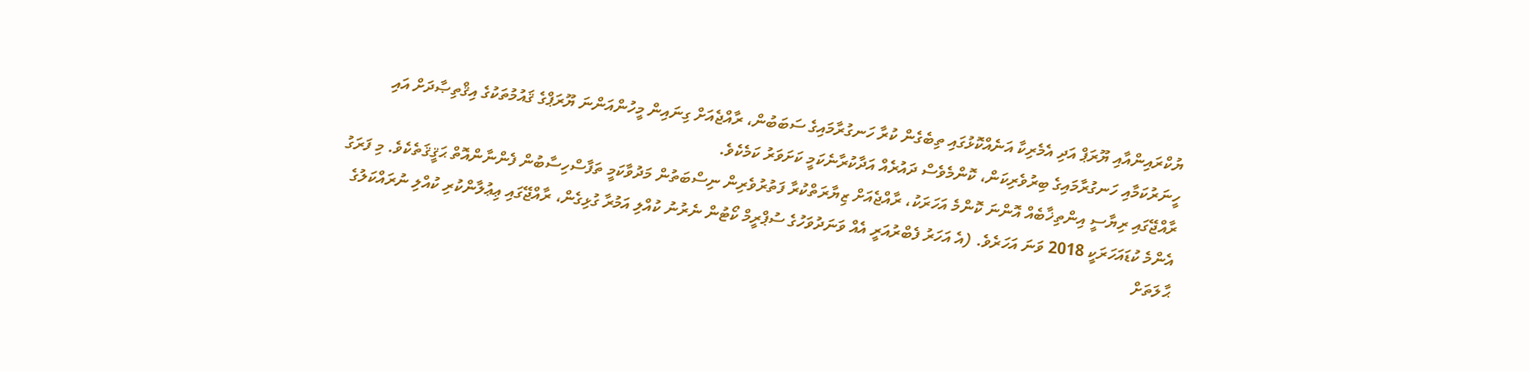ޔުކްރައިންއާއި ޔޫރަޕް އަދި އެމެރިކާ އަނެއްކޮޅުގައި ތިބެގެން ކުރާ ހަނގުރާމައިގެ ސަބަބުން، ރާއްޖެއަށް ގިނައިން މީހުންއަންނަ ޔޫރަޕްގެ ޤައުމުތަކުގެ އިޤްތިޞާދަށް އައި ހީނަރުކަމާއި ހަނގުރާމައިގެ ބިރުވެރިކަން، ކޮންމެވެސް ދައުރެއް އަދާކުރާނެކަމީ ކަށަވަރު ކަމެކެވެ.
ރާއްޖޭގައި ރިޔާސީ އިންތިޚާބެއް އޮންނަ ކޮންމެ އަހަރަކު، ރާއްޖެއަށް ޒިޔާރަތްކުރާ ފަތުރުވެރިން ނިސްބަތުން މަދުވާކަމީ ތަފާސްހިސާބުން ފެންނާންއޮތް ޙަޤީޤަތެކެވެ. މި ފަރަގު އެންމެ ކުޑައަހަރަކީ 2018 ވަނަ އަހަރެވެ. (އެ އަހަރު ފެބްރުއަރީ އެއް ވަނަދުވަހުގެ ސުޕްރީމް ކޯޓުން ނެރުނު ކުއްލި އަމުރާ ގުޅިގެން، ރާއްޖޭގައި ޢިޢުލާންކުރި ކުއްލި ނުރައްކަލުގެ ޙާލަތަށް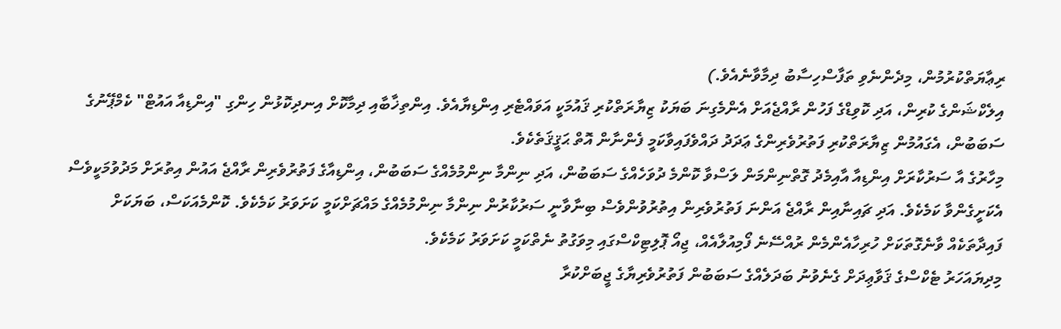ރިޢާޔަތްކުރުމުން، މިދެންނެވި ތަފާސްހިސާބު ދިމާވާނެއެވެ.)
އިލެކްޝަންގެ ކުރިން، އަދި ކޮވިޑްގެ ފަހުން ރާއްޖެއަށް އެންމެގިނަ ބަޔަކު ޒިޔާރަތްކުރި ޤައުމަކީ އަވައްޓެރި އިންޑިޔާއެވެ. އިންތިޚާބާއި ދިމާކޮށް އިނދިކޮޅުން ހިންގި "އިންޑިއާ އައުޓް" ކެމްޕޭނުގެ ސަބަބުން، އެގައުމުން ޒިޔާރަތްކުރި ފަތުރުވެރިންގެ ޢަދަދު ދައްވެފައިވާކަމީ ފެންނާން އޮތް ޙަޤީޤަތެކެވެ.
މިހާރުގެ އާ ސަރުކާރަށް އިންޑިއާ އާއިމެދު ގޮތްނިންމަން ލަސްވާ ކޮންމެ ދުވަހެއްގެ ސަބަބުން، އަދި ނިންމާ ނިންމުމެއްގެ ސަބަބުން، އިންޑިއާގެ ފަތުރުވެރިން ރާއްޖެ އައުން އިތުރަށް މަދުވުމަކީވެސް އެކަށީގެންވާ ކަމެކެވެ. އަދި ޗައިނާއިން ރާއްޖެ އަންނަ ފަތުރުވެރިން އިތުރުވުންވެސް ބިނާވާނީ ސަރުކާރުން ނިންމާ ނިންމުމެއްގެ މައްޗަށްކަމީ ކަށަވަރު ކަމެކެވެ. ކޮންމެއަކަސް، ބަޔަކަށް ފައިދާތަކެއް ވާނެގޮތަކަށް ހުރިހާއެންމެން ރުއްސޭނެ ފޯމިއުލާއެއް، ޖިއޯ ޕޮލިޓިކްސްގައި މިވަގުތު ނެތްކަމީ ކަށަވަރު ކަމެކެވެ.
މިދިޔައަހަރު ޓެކްސްގެ ޤަވާޢިދަށް ގެނެވުނު ބަދަލެއްގެ ސަބަބުން ފަތުރުވެރިޔާގެ ޖީބަށްކުރާ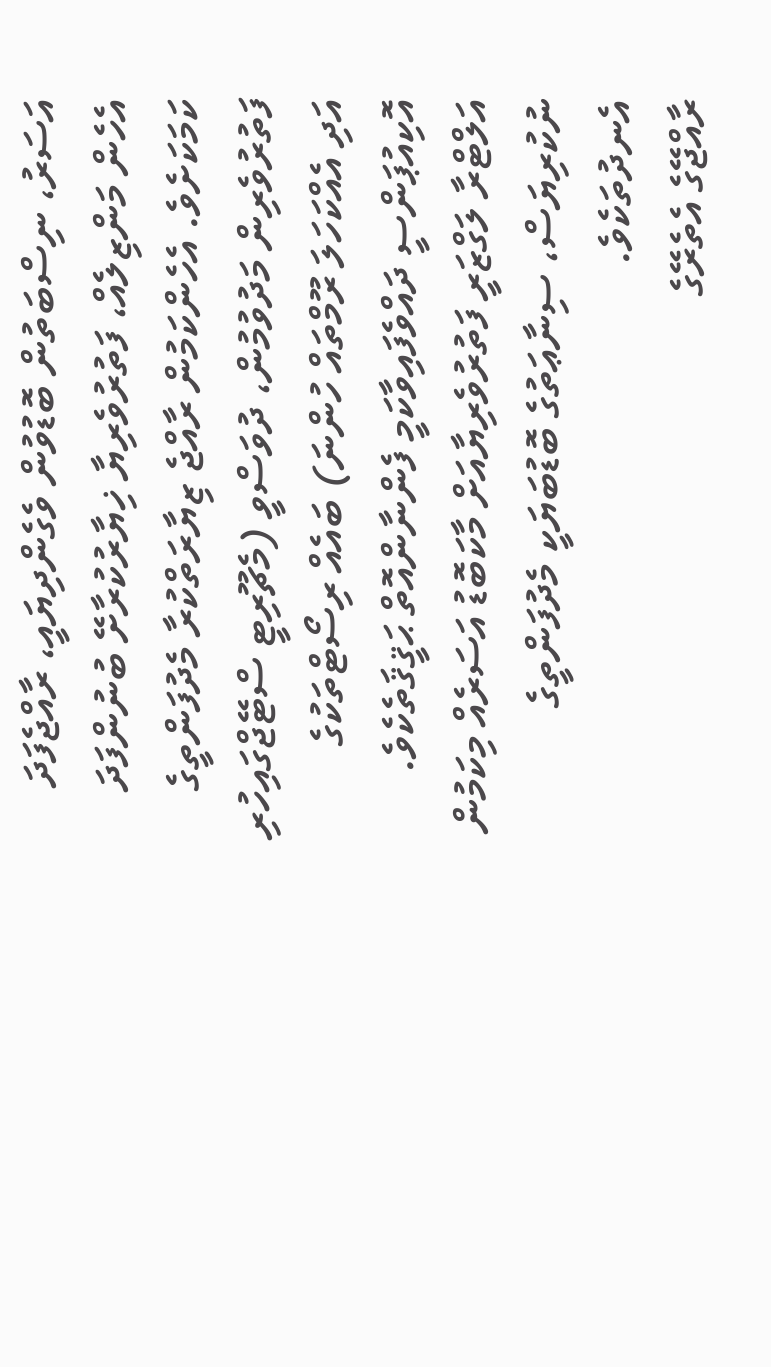އަސަރު، ނިސްބަތުން ބޮޑުވުން ވެގެންދިޔައީ، ރާއްޖެފަދަ އެހެން މަންޒިލެއް، ފަތުރުވެރިޔާ ޚިޔާރުކުރާށޭ ބުނުންފަދަ ކަމަކަށެވެ. އެހެންކަމުން ރާއްޖެ ޒިޔާރަތްކުރާ މެދުފަންތީގެ ފަތުރުވެރިން މަދުވުމުން، ދުވަސްވީ (މެޗޫރިޓީ ސްޓޭޖްގައިހުރި އަދި އެއްކަހަލަ ރޫމްތައް ހުންނަ) ބައެއް ރިސޯޓްތަކުގެ އޮކިއުޕަންސީ ދައްވެފައިވާކަމީ ފެންނާންއޮތް ޙަޤީޤަތެކެވެ. އަލްޓްރާ ލަގްޒަރީ ފަތުރުވެރިޔާއަށް މާކަބޮޑު އަސަރެއް މިކަމުން ނުކުރިޔަސް، ސިނާޢަތުގެ ބޮޑުބަޔަކީ މެދުފަންތީގެ އެނދުތަކެވެ.
ރާއްޖޭގެ އެތެރޭގެ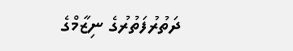ދަތުރުފަތުރުގެ ނިޒާމްގެ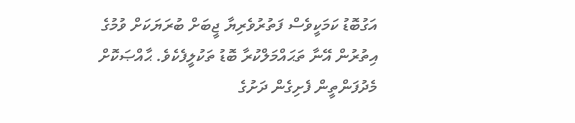އަގުބޮޑު ކަމަކީވެސް ފަތުރުވެރިޔާ ޖީބަށް ބުރަޔަކަށް ވުމުގެ އިތުރުން އޭނާ ތަޙައްމަލްކުރާ ބޮޑު ތަކުލީފެކެވެ. ޙާއްޞަކޮށް މެދުފަންތީން ފެށިގެން ދަށުގެ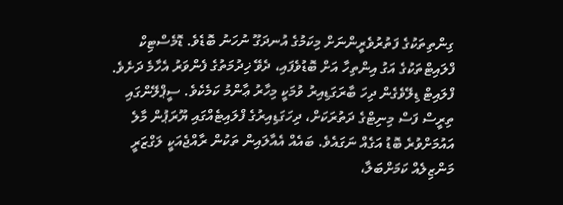ގިންތިތަކުގެ ފަތުރުވެރީންނަށް މިކަމުގެ އުނދަގޫ ނުހަނު ބޮޑެވެ. ޑޮމެސްޓިކް ފްލައިޓްތަކުގެ އަގު އިންތިހާ އަށް ބޮޑުވެފައި، ދެވޭ ޚިދުމަތުގެ ފެންވަރު އެހާމެ ދަށެވެ. ފްލައިޓް ޑިލޭވެގެން ދިހަ ބާރަގަޑިއިރު ވުމަކީ މިހާރު ޢާންމު ކަމެކެވެ. ސީޕްލޭންގައި ތިރީސް ފަސް މިނިޓްގެ ދަތުރަކަށް، ދިހަގަޑިއިރުގެ ފްލައިޓެއްގައި ޔޫރަޕުން މާލެ އައުމަށްވުރެ ބޮޑު އަގެއް ނަގައެވެ. ބައެއް އެއާލައިން ތަކުން ރާއްޖެއަކީ ލަގްޒަރީ މަންޒިލެއް ކަމަށްބަލާ،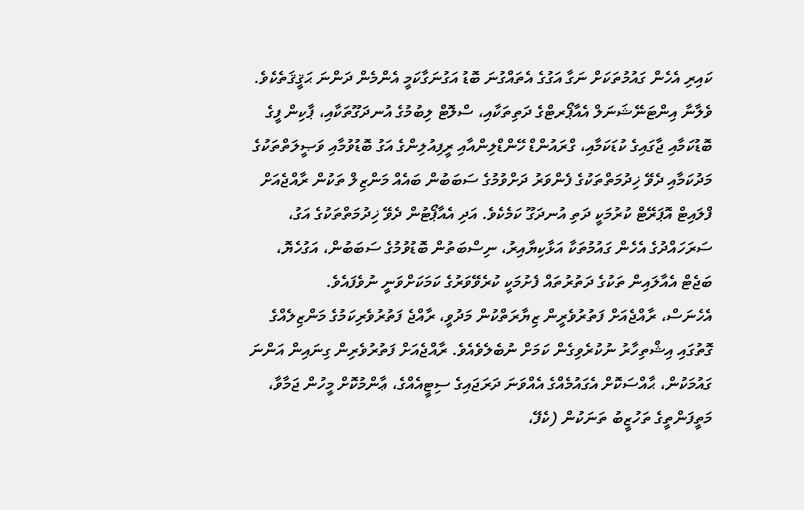ކައިރި އެހެން ގައުމުތަކަށް ނަގާ އަގުގެ އެތައްގުނަ ބޮޑު އަގުނަގާކަމީ އެންމެން ދަންނަ ޙަޤީޤަތެކެވެ.
ވެލާނާ އިންޓަނޭޝަނަލް އެއާޕޯރޓްގެ ދަތިތަކާއި، ސްލޮޓް ލިބުމުގެ އުނދަގޫތަކާއި، ޕާކިން ފީގެ ބޮޑުކަމާއި ޖާގައިގެ ކުޑަކަމާއި، ގްރައުންޑް ހޭންޑްލިންއާއި ރީފިއުލިންގެ އަގު ބޮޑުވުމާއި ވަޞީލަތްތަކުގެ މަދުކަމާއި ދެވޭ ޚިދުމަތްތަކުގެ ފެންވަރު ދަށްވުމުގެ ސަބަބުން ބައެއް މަންޒިލް ތަކުން ރާއްޖެއަށް ފްލައިޓް އޮޕަރޭޓް ކުރުމަކީ ދަތި އުނދަގޫ ކަމެކެވެ. އަދި އެއާޕޯޓުން ދެވޭ ޚިދުމަތްތަކުގެ އަގު، ސަރަހައްދުގެ އެހެން ގައުމުތަކާ އަޅާކިޔާއިރު، ނިސްބަތުން ބޮޑުވުމުގެ ސަބަބުން، އަގުހެޔޮ، ބަޖެޓް އެއާލައިން ތަކުގެ ދަތުރުތައް ފެށުމަކީ ކުރެވޭވަރުގެ ކަމަކަށްވަނީ ނުވެފައެވެ.
އެހެނަސް، ރާއްޖެއަށް ފަތުރުވެރީން ޒިޔާރަތްކުން މަދުވީ، ރާއްޖެ ފަތުރުވެރިކަމުގެ މަންޒިލެއްގެ ގޮތުގައި އިޝްތިހާރު ނުކުރެވިގެން ކަމަށް ނުބެލެވެއެވެ. ރާއްޖެއަށް ފަތުރުވެރިން ގިނައިން އަންނަ ގައުމަކުން، ޙާއްސަކޮށް އެގައުމެއްގެ އެއްވަނަ ދަރަޖައިގެ ސިޓީއެއްގެ، ޢާންމުކޮށް މީހުން ޖަމާވާ، މަތީފަންތީގެ ތަހުޒީބު ތަނަކުން (ކެފޭ،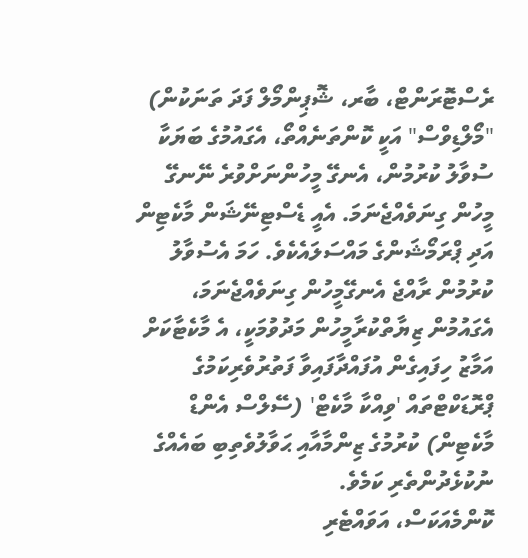ރެސްޓޮރަންޓް، ބާރ، ޝޮޕިންމޯލް ފަދަ ތަނަކުން) "މޯލްޑިވްސް" އަކީ ކޮންތަނެއްތޯ، އެގައުމުގެ ބަޔަކާ ސުވާލު ކުރުމުން، އެނގޭ މީހުންނަށްވުރެ ނޭނގޭ މީހުން ގިނަވެއްޖެނަމަ. އެއީ ޑެސްޓިނޭޝަން މާކެޓިން އަދި ޕްރަމޯޝަންގެ މައްސަލައެކެވެ. ހަމަ އެސުވާލު ކުރުމުން ރާއްޖެ އެނގޭމީހުން ގިނަވެއްޖެނަމަ، އެގައުމުން ޒިޔާތްކުރާމީހުން މަދުވުމަކީ، އެ މާކެޓާކަށް އަމާޒު ހިފައިގެން އުފައްދާފައިވާ ފަތުރުވެރިކަމުގެ ޕްރޮޑަކްޓްތައް 'ވިއްކާ މާކެޓް' (ސޭލްސް އެންޑް މާކެޓިން) ކުރުމުގެ ޒިންމާއާއި ޙަވާލުވެތިބި ބައެއްގެ ނުކުޅެދުންތެރި ކަމެވެ.
ކޮންމެއަކަސް، އަވައްޓެރި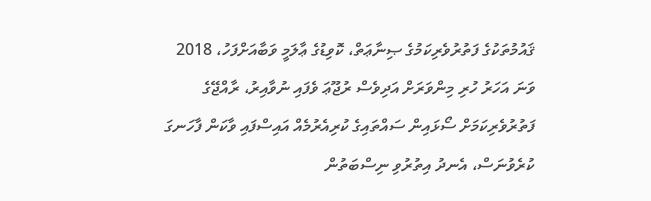ޤައުމުތަކުގެ ފަތުރުވެރިކަމުގެ ޞިނާޢަތް، ކޮވިޑުގެ ޢާލަމީ ވަބާއަށްފަހު، 2018 ވަނަ އަހަރު ހުރި މިންވަރަށް އަދިވެސް ރުޖޫޢަ ވެފައި ނުވާއިރު، ރާއްޖޭގެ ފަތުރުވެރިކަމަށް ސޯޅައިން ސައްތައިގެ ކުރިއެރުމެއް އައިސްފައި ވާކަން ފާހަނގަ ކުރެވުނަސް، އެނދު އިތުރުވި ނިސްބަތުން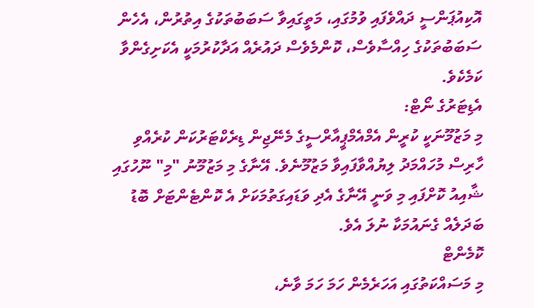އޮކިއުޕަންސީ ދައްވެފައި ވުމުގައި، މަތީގައިވާ ސަބަބުތަކުގެ އިތުރުން، އެހެން ސަބަބުތަކުގެ ހިއްސާވެސް، ކޮންމެވެސް ދައުރެއް އަދާކުރުމަކީ އެކަށިގެންވާ ކަމެކެވެ.
އެޑިޓަރުގެ ނޯޓް:
މި މަޒުމޫނަކީ ކުރީން އެމްއެމްޕީއާރްސީގެ މެނޭޖިން ޑިރެކްޓަރުކަން ކުރެއްވި ހާރިސް މުހައްމަދު ލިޔުއްވާފައިވާ މަޒުމޫނެވެ. އޭނާގެ މި މަޒުމޫނު "މި" ނޫހުގައި ޝާއިއު ކޮށްފައި މި ވަނީ އޭނާގެ އެދި ވަޑައިގަތުމަކަށް އެ ކޮންޓެންޓަށް ބޮޑު ބަދަލެއް ގެނައުމަކާ ނުލަ އެވެ.
ކޮމެންޓް
މި މަސައްކަތުގައި އަހަރެމެން ހަމަ ހަމަ ވާނެ،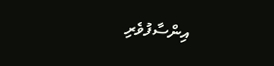އިންސާފުވެރި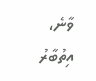ވާނެ، އިތުބާރު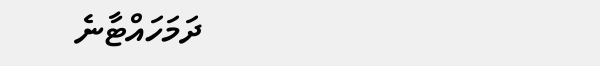ދަމަހައްޓާނެ